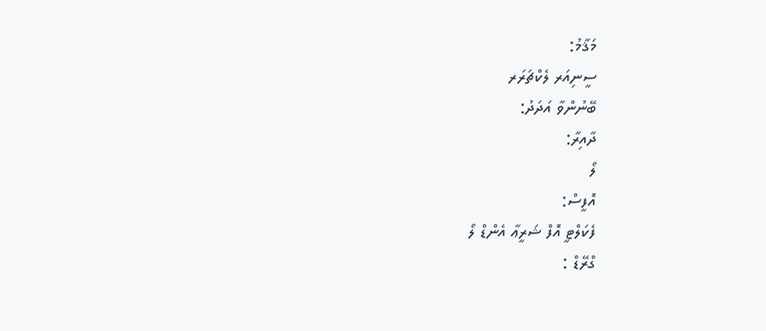މަޤާމު:
ސީނިއަރ ލެކްޗަރަރ
ބޭނުންވާ އަދަދު:
ދާއިރާ:
ލޯ
އޮފީސް:
ފެކަލްޓީ އޮފް ޝަރީޢާ އެންޑް ލޯ
ގްރޭޑް :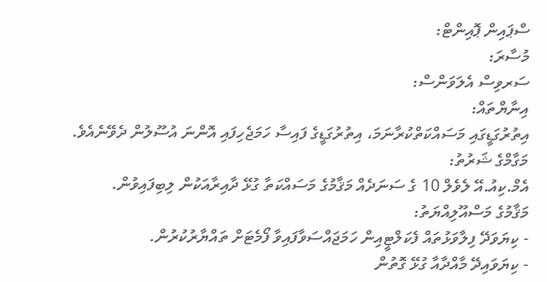ސްޕައިން ޕޮއިންޓް:
މުސާރަ:
ސަރވިސް އެލަވަންސް:
އިނާޔްތައް:
އިތުރުގަޑީގައި މަސައްކަތްކުރާނަމަ، އިތުރުގަޑީގެ ފައިސާ ހަމަޖެހިފައި އޮންނަ އުސޫލުން ދެވޭނެއެވެ.
މަގާމްގެ ޝަރުތު:
އެމް.ކިއު.އޭ ލެވެލް 10 ގެ ސަނަދެއް މަޤާމުގެ މަސައްކަތާ ގުޅޭ ދާއިރާއަކުން ލިބިފައިވުން.
މަޤާމުގެ މަސްއޫލިއްޔަތު:
- ކިޔަވަދޭ ފިލާވަޅުތައް ފެކަލްޓީއިން ހަމަޖައްސަވާފައިވާ ފޯމެޓަށް ތައްޔާރުކުރުން.
- ކިޔަވައިދޭ މާއްދާއާ ގުޅޭ ގޮތުން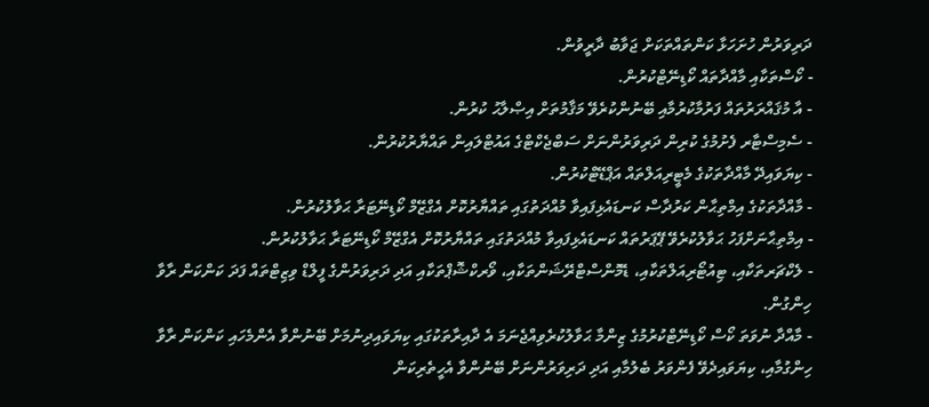ދަރިވަރުން ހުށަހަޅާ ކަންތައްތަކަށް ޖަވާބު ދާރީވުން.
- ކޯސްތަކާއި މާއްދާތައް ކޯޑިނޭޓްކުރުން.
- އާ މުޤައްރަރުތައް ފަރުމާކުރުމާއި ބޭނުންކުރެވޭ މަޤާމުތަށް އިޞްލާޙު ކުރުން.
- ސެމިސްޓާރ ފެށުމުގެ ކުރިން ދަރިވަރުންނަށް ސަބްޖެކްޓްގެ އައުޓްލައިން ތައްޔާރުކުރުން.
- ކިޔަވައިދޭ މާއްދާތަކުގެ މެޓީރިއަލްތައް އަޕްޑޭޓްކުރުން.
- މާއްދާތަކުގެ އިމްތިޙާން ކަރުދާސް ކަނޑައެޅިފައިވާ މުއްދަތުގައި ތައްޔާރުކޮށް އެގްޒޭމް ކޯޑިނޭޓަރާ ޙަވާލުކުރުން.
- އިމްތިޙާނަށްފަހު ޙަވާލުކުރެވޭ ޕޭޕަރުތައް ކަނޑައެޅިފައިވާ މުއްދަތުގައި ތައްޔާރުކޮށް އެގްޒޭމް ކޯޑިނޭޓަރާ ޙަވާލުކުރުން.
- ލެކްޗަރތަކާއި، ޓިއުޓޯރިއަލްތަކާއި، ޑެމޮންސްޓްރޭޝަންތަކާއި، ވޯރކްޝޮޕްތަކާއި އަދި ދަރިވަރުންގެ ފީލްޑް ވިޒިޓްތައް ފަދަ ކަންކަން ރާވާ ހިންގުން.
- މާއްދާ ނުވަތަ ކޯސް ކޯޑިނޭޓްކުރުމުގެ ޒިންމާ ޙަވާލުކުރެވިއްޖެނަމަ އެ ދާއިރާތަކުގައި ކިޔަވައިދިނުމަށް ބޭނުންވާ އެންމެހައި ކަންކަން ރާވާ ހިންގުމާއި، ކިޔަވައިދެވޭ ފެންވަރު ބެލުމާއި އަދި ދަރިވަރުންނަށް ބޭނުންވާ އެހީތެރިކަން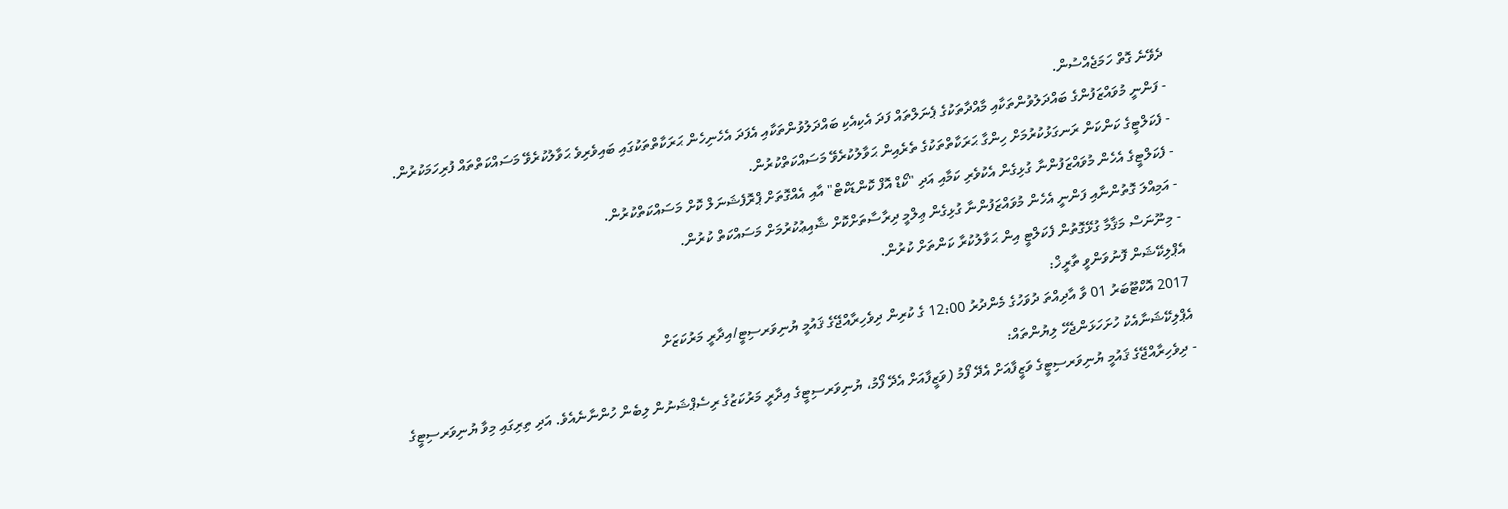ދެވޭނެ ގޮތް ހަމަޖެއްސުން.
- ފަންނީ މުވައްޒަފުންގެ ބައްދަލުވުންތަކާއި މާއްދާތަކުގެ ޕެނަލްތައް ފަދަ އެކިއެކި ބައްދަލުވުންތަކާއި އެފަދަ އެހެނިހެން ޙަރަކާތްތަކުގައި ބައިވެރިވެ ޙަވާލުކުރެވޭ މަސައްކަތްތައް ފުރިހަމަކުރުން.
- ފެކަލްޓީގެ ކަންކަން ރަނގަޅުކުރުމަށް ހިންގާ ޙަރަކާތްތަކުގެ ތެރެއިން ޙަވާލުކުރެވޭ މަސައްކަތްކުރުން.
- ފެކަލްޓީގެ އެހެން މުވައްޒަފުންނާ ގުޅިގެން އެކުވެރި ކަމާއި އަދި "ކޯޑް އޮފް ކޮންޑަކްޓް" އާއި އެއްގޮތަށް ޕްރޮފެޝަނަލް ކޮށް މަސައްކަތްކުރުން.
- އަމިއްލަ ގޮތުންނާއި ފަންނީ އެހެން މުވައްޒަފުންނާ ގުޅިގެން ޢިލްމީ ދިރާސާތަށްކޮށް ޝާއިޢުކުރުމަށް މަސައްކަތް ކުރުން.
- މިނޫނަސް މަޤާމާ ގުޅޭގޮތުން ފެކަލްޓީ އިން ޙަވާލުކުރާ ކަންތަށް ކުރުން.
އެޕްލިކޭޝަން ފޮނުވަންވީ ތާރީޚް:
2017 އޮކްޓޫބަރު 01 ވާ އާދިއްތަ ދުވަހުގެ މެންދުރު 12:00 ގެ ކުރިން ދިވެހިރާއްޖޭގެ ޤައުމީ ޔުނިވަރސިޓީ/އިދާރީ މަރުކަޒަށް
އެޕްލިކޭޝަނާއެކު ހުށަހަޅަންޖެހޭ ލިޔުންތައް:
- ދިވެހިރާއްޖޭގެ ޤައުމީ ޔުނިވަރސިޓީގެ ވަޒީފާއަށް އެދޭ ފޯމު (ވަޒީފާއަށް އެދޭ ފޯމު، ޔުނިވަރސިޓީގެ އިދާރީ މަރުކަޒުގެ ރިސެޕްޝަނުން ލިބެން ހުންނާނެއެވެ. އަދި ތިރިގައި މިވާ ޔުނިވަރސިޓީގެ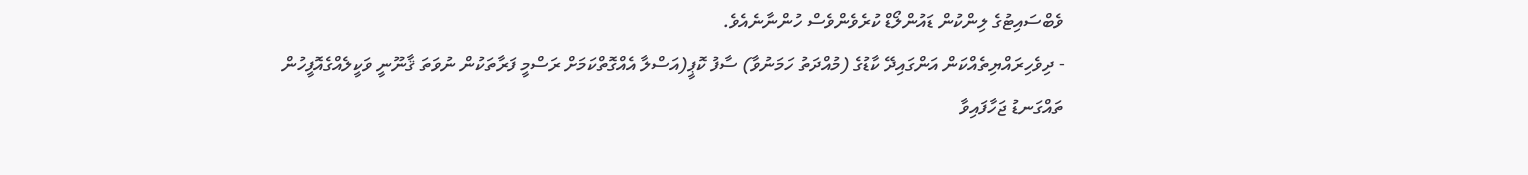ވެބްސައިޓުގެ ލިންކުން ޑައުންލޯޑް ކުރެވެންވެސް ހުންނާނެއެވެ.
- ދިވެހިރައްޔިތެއްކަން އަންގައިދޭ ކާޑުގެ (މުއްދަތު ހަމަނުވާ) ސާފު ކޮޕީ(އަސްލާ އެއްގޮތްކަމަށް ރަސްމީ ފަރާތަކުން ނުވަތަ ޤާނޫނީ ވަކީލެއްގެއޮފީހުން ތައްގަނޑު ޖަހާފައިވާ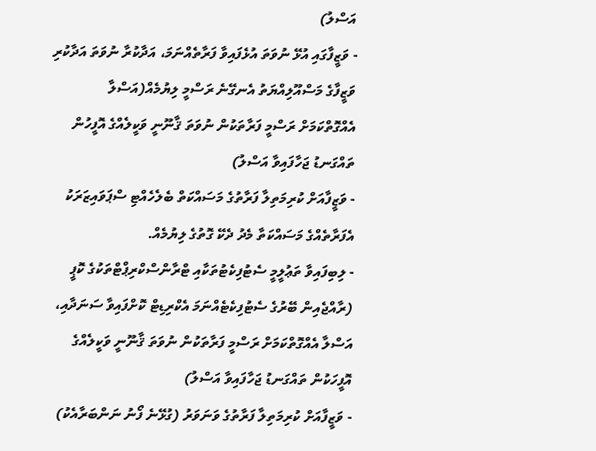އަސްލު)
- ވަޒީފާގައި އުޅޭ ނުވަތަ އުޅެފައިވާ ފަރާތެއްނަމަ، އަދާކުރާ ނުވަތަ އަދާކުރި ވަޒީފާގެ މަސްއޫލިއްޔަތު އެނގޭނެ ރަސްމީ ލިޔުމެއް(އަސްލާ އެއްގޮތްކަމަށް ރަސްމީ ފަރާތަކުން ނުވަތަ ޤާނޫނީ ވަކީލެއްގެ އޮފީހުން ތައްގަނޑު ޖަހާފައިވާ އަސްލު)
- ވަޒީފާއަށް ކުރިމަތިލާ ފަރާތުގެ މަސައްކަތް ބެލެހެއްޓި ސްޕަވައިޒަރަކު އެފަރާތެއްގެ މަސައްކަތާ މެދު ދެކޭ ގޮތުގެ ލިޔުމެއް.
- ލިބިފައިވާ ތަޢުލީމީ ސެޓުފިކެޓުތަކާއި ޓްރާންސްކްރިޕްޓްތަކުގެ ކޮޕީ (ރާއްޖެއިން ބޭރުގެ ސެޓުފިކެޓެއްނަމަ އެކްރިޑިޓް ކޮށްފައިވާ ސަނަދާއި، އަސްލާ އެއްގޮތްކަމަށް ރަސްމީ ފަރާތަކުން ނުވަތަ ޤާނޫނީ ވަކީލެއްގެ އޮފީހަކުން ތައްގަނޑު ޖަހާފައިވާ އަސްލު)
- ވަޒީފާއަށް ކުރިމަތިލާ ފަރާތުގެ ވަނަވަރު (ގުޅޭނެ ފޯނު ނަންބަރާއެކު)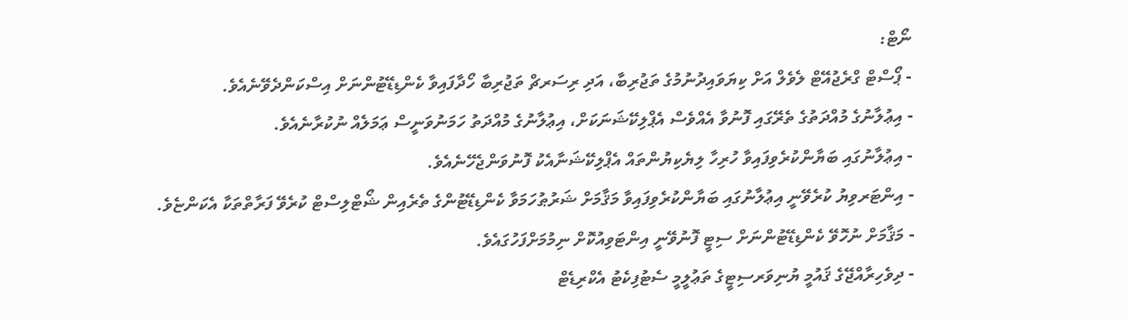ނޯޓް:
- ޕޯސްޓް ގްރެޖުއޭޓް ލެވެލް އަށް ކިޔަވައިދުނުމުގެ ތަޖުރިބާ، އަދި ރިސަރޗް ތަޖުރިބާ ހޯދާފައިވާ ކެންޑިޑޭޓުންނަށް އިސްކަންދެވޭނެއެވެ.
- އިޢުލާނުގެ މުއްދަތުގެ ތެރޭގައި ފޮނުވާ އެއްވެސް އެޕްލިކޭޝަނަކަށް، އިޢުލާނުގެ މުއްދަތު ހަމަނުވަނީސް ޢަމަލެއް ނުކުރާނެއެވެ.
- އިޢުލާނުގައި ބަޔާންކުރެވިފައިވާ ހުރިހާ ލިޔެކިޔުންތައް އެޕްލިކޭޝަނާއެކު ފޮނުވަންޖެހޭނެއެވެ.
- އިންޓަރވިޔު ކުރެވޭނީ އިޢުލާނުގައި ބަޔާންކުރެވިފައިވާ މަޤާމަށް ޝަރުޠުހަމަވާ ކެންޑިޑޭޓުންގެ ތެރެއިން ޝޯޓްލިސްޓް ކުރެވޭ ފަރާތްތަކާ އެކަންޏެވެ.
- މަޤާމަށް ނުހޮވޭ ކެންޑިޑޭޓުންނަށް ސިޓީ ފޮނުވޭނީ އިންޓަވިއުކޮށް ނިމުމަށްފަހުގައެވެ.
- ދިވެހިރާއްޖޭގެ ޤައުމީ ޔުނިވަރސިޓީގެ ތަޢުލީމީ ސެޓުފިކެޓު އެކްރިޑެޓް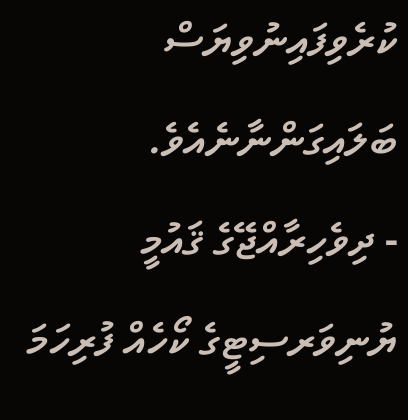ކުރެވިފައިނުވިޔަސް ބަލައިގަންނާނެއެވެ.
- ދިވެހިރާއްޖޭގެ ޤައުމީ ޔުނިވަރސިޓީގެ ކޯހެއް ފުރިހަމަ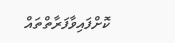ކޮށްފައިވާފަރާތްތައް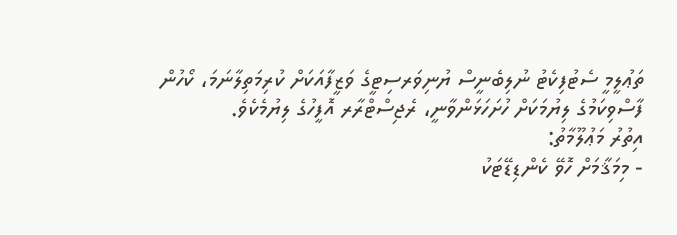ތަޢުލީމީ ސެޓުފިކެޓު ނުލިބެނީސް ޔުނިވަރސިޓީގެ ވަޒީފާއަކަށް ކުރިމަތިލާނަމަ، ކޯހުން ފާސްވިކަމުގެ ލިޔުމަކަށް ހުށަހަޅަންވާނީ، ރެޖިސްޓްރާރ އޮފީހުގެ ލިޔުމެކެވެ.
އިތުރު މަޢުލޫމާތު:
- މިމަޤާމަށް ހޮވޭ ކެންޑިޑޭޓަކު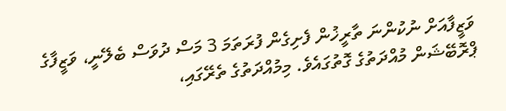ވަޒީފާއަށް ނުކުންނަ ތާރީޚުން ފެށިގެން ފުރަތަމަ 3 މަސް ދުވަސް ބެލޭނީ، ވަޒީފާގެ ޕްރޮބޭޝަން މުއްދަތުގެ ގޮތުގައެވެ. މިމުއްދަތުގެ ތެރޭގައި،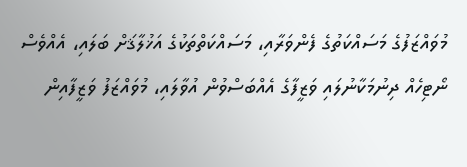މުވައްޒަފުގެ މަސައްކަތުގެ ފެންވަރާއި، މަސައްކަތްތަކުގެ އަޚުލާޤަށް ބަލައި، އެއްވެސް ނޯޓިހެއް ދިނުމަކާނުލައި ވަޒީފާގެ އެއްބަސްވުން އުވާލައި، މުވައްޒަފު ވަޒީފާއިން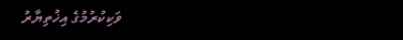ވަކިކުރުމުގެ އިޚުތިޔާރު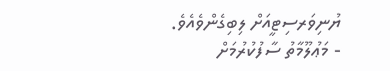ޔުނިވަރސިޓީއަށް ލިބިގެންވެއެވެ.
- މަޢުލޫމާތު ސާފުކުރުމަށް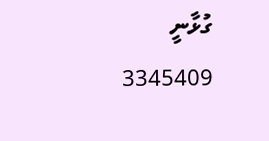ގުޅާނީ 3345409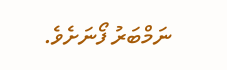ނަމްބަރު ފޯނަށެވެ.